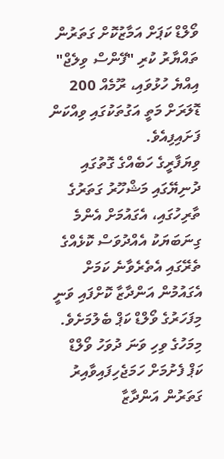ވޯލްޑް ކަޕަށް އަމާޒުކޮށް ގަތަރުން ތައްޔާރު ކުރި "ފޭންސް ވިލެޖް" އިއްޔެ ހުޅުވައި، ރޫމެއް 200 ޑޮލަރަށް މަތީ އަގުތަކުގައި ވިއްކަން ފަށައިފިއެވެ.
ވިޔަފާރީގެ ހަބެއްގެ ގޮތުގައި ދުނިޔޭގައި މަޝްހޫރު ގަތަރުގެ ތާރިހުގައި، އެގައުމަށް އެންމެ ގިނަބަޔަކު އެއްދުވަސް ކޮޅެއްގެ ތެރޭގައި އެތެރެވާނެ ކަމަށް އެގައުމުން އަންދާޒާ ކޮށްފައި ވަނީ މިފަހަރުގެ ވޯލްޑް ކަޕް ބެލުމަށެވެ. މިމަހުގެ ވިހި ވަނަ ދުވަހު ވޯލްޑް ކަޕް ފެށުމަށް ހަމަޖެހިފައިވާއިރު ގަތަރުން އަންދާޒާ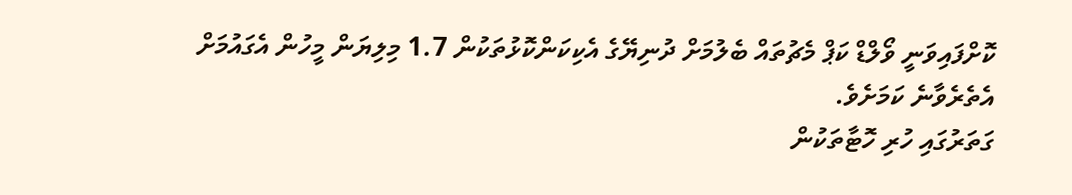ކޮށްފައިވަނީ ވޯލްޑް ކަޕް މެޗުތައް ބެލުމަށް ދުނިޔޭގެ އެކިކަންކޮޅުތަކުން 1.7 މިލިޔަން މީހުން އެގައުމަށް އެތެރެވާނެ ކަމަށެވެ.
ގަތަރުގައި ހުރި ހޮޓާތަކުން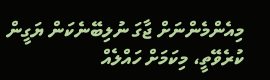މިއެންމެންނަށް ޖާގަ ނުލިބޭނެކަން ޔަގީން ކުރެވޭތީ، މިކަމަށް ހައްލެއް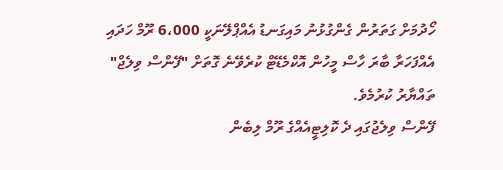ހޯދުމަށް ގަތަރުން ގެންގުޅުނު މައިގަނޑު އެއްޕްލޭނަކީ 6،000 ރޫމް ހަދައި އެއްފަހަރާ ބާރަ ހާސް މީހުން އޮކްމެޑޭޓް ކުރެވޭނެ ގޮތަށް "ފޭންސް ވިލެޖް" ތައްޔާރު ކުރުމެވެ.
ފޭންސް ވިލެޖުގައި ދެ ކޮލިޓީއެއްގެ ރޫމް ލިބެން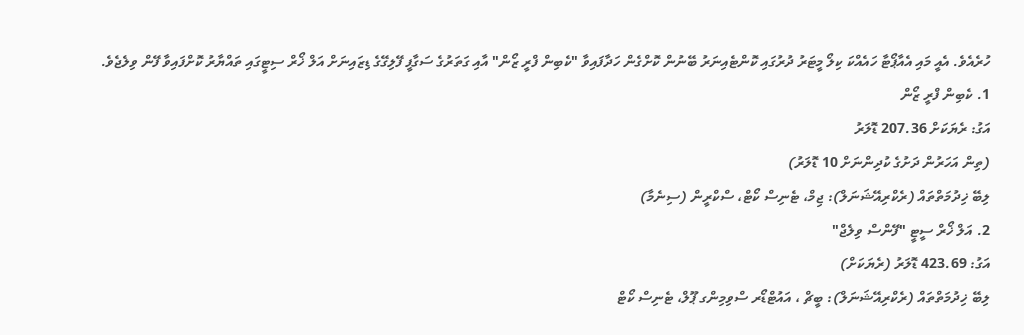ހުރެއެވެ. އެއީ މައި އެއާޕޯޓާ ހައެއްކަ ކިލޯ މީޓަރު ދުރުގައި ކޮންޓެއިނަރު ބޭނުން ކޮށްގެން ހަދާފައިވާ "ކެބިން ފްރީ ޒޯން" އާއި ގަތަރުގެ ސަގާފީ ފޭލިގޭގެ ޑިޒައިނަށް އަލް ޚޯރް ސިޓީގައި ތައްޔާރު ކޮށްފައިވާ ފޭން ވިލެޖެވެ.
1. ކެބިން ފްރީ ޒޯން
އަގު: ރެޔަކަށް 207.36 ޑޮލަރު
(ތިން އަހަރުން ދަށުގެ ކުދިންނަށް 10 ޑޮލަރު)
ލިބޭ ޚިދުމަތްތައް (ރެކްރިއޭޝަނަލް): ޖިމް، ޓެނިސް ކޯޓް، ސްކްރީން (ސިނެމާ)
2. އަލް ޚޯރް ސީޓީ "ފޭންސް ވިލެޖް"
އަގު: 423.69 ޑޮލަރު (ރެޔަކަށް)
ލިބޭ ޚިދުމަތްތައް (ރެކްރިއޭޝަނަލް): ބީޗް ، އައުޓްޑޯރ ސްވިމިންގ ޕޫލް، ޓެނިސް ކޯޓް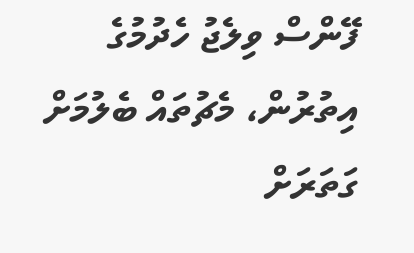ފޭންސް ވިލެޖު ހެދުމުގެ އިތުރުން، މެޗުތައް ބެލުމަށް ގަތަރަށް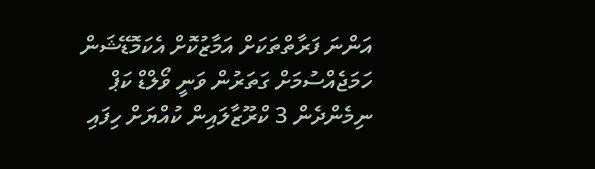އަންނަ ފަރާތްތަކަށް އަމާޒުކޮށް އެކަމޮޑޭޝަން ހަމަޖެއްސުމަށް ގަތަރުން ވަނީ ވޯލްޑް ކަޕް ނިމެންދެން 3 ކްރޫޒާލައިން ކުއްޔަށް ހިފައި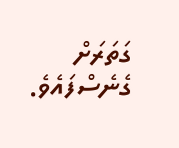ގަތަރަށް ގެނެސްފައެވެ.